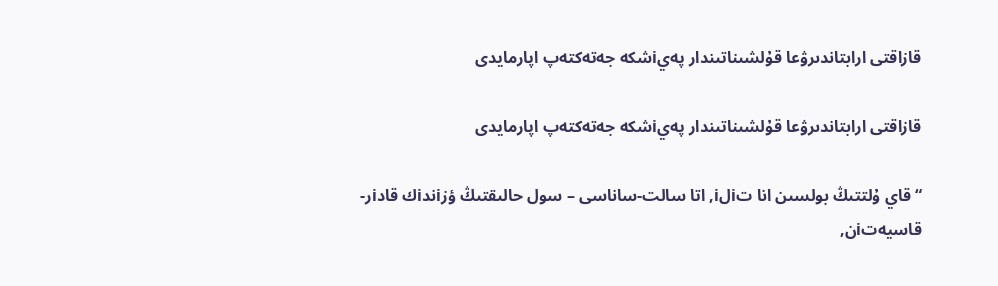قازاقتى ارابتاندىرۋعا قۇلشىناتىندار پەيiشكە جەتەكتەپ اپارمايدى

قازاقتى ارابتاندىرۋعا قۇلشىناتىندار پەيiشكە جەتەكتەپ اپارمايدى

“قاي ۇلتتىڭ بولسىن انا تiلi, اتا سالت-ساناسى – سول حالىقتىڭ ؤزiندiك قادiر-قاسيەتiن,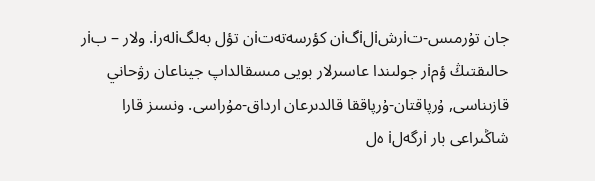جان تۇرمىس-تiرشiلiگiن كؤرسەتەتiن تؤل بەلگiلەرi. ولار – بiر حالىقتىڭ ؤمiر جولىندا عاسىرلار بويى مىسقالداپ جيناعان رۋحاني قازىناسى, ۇرپاقتان-ۇرپاققا قالدىرعان ارداق-مۇراسى. ونسىز قارا شاڭىراعى بار iرگەلi ەل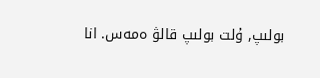بولىپ, ۇلت بولىپ قالۋ ەمەس. انا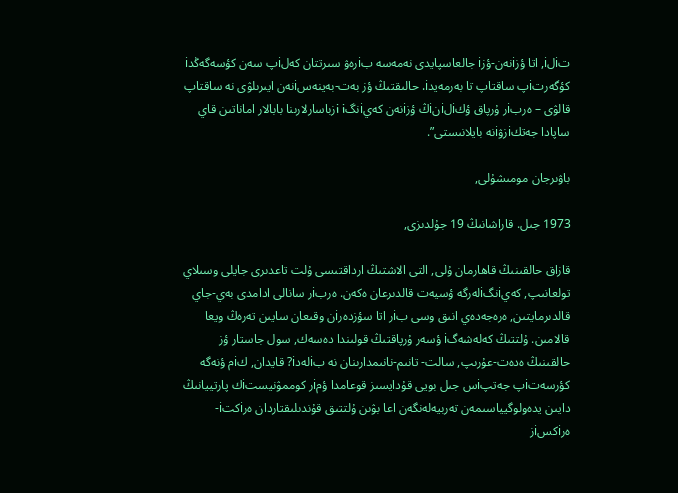تiلi, اتا ؤزiنەن-ؤزi جالعاسپايدى نەمەسە بiرەۋ سىرتتان كەلiپ سەن كؤسەگەڭدi كؤگەرتiپ ساقتاپ تا بەرمەيدi. حالىقتىڭ ؤز بەت-بەينەسiنەن ايىرىلۋى نە ساقتاپ قالۋى – ەربiر ۇرپاق ؤكiلiنiڭ ؤزiنەن كەيiنگi iزباسارلارىنا بابالار اماناتىن قاي ساپادا جەتكiزۋiنە بايلانىستى”.

باۋىرجان مومىشۇلى,

1973 جىل. قاراشانىڭ 19 جۇلدىزى,

قازاق حالقىنىڭ قاھارمان ۇلى, التى الاشتىڭ ارداقتىسى ۇلت تاعدىرى جايلى وسىلاي تولعانىپ, كەيiنگiلەرگە ؤسيەت قالدىرعان ەكەن. ەربiر سانالى ادامدى بەي-جاي قالدىرمايتىن, ەرەجەدەي انىق وسى بiر اتا سؤزدەرiن وقىعان سايىن تەرەڭ ويعا قالامىن. ۇلتتىڭ كەلەشەگi ؤسەر ۇرپاقتىڭ قولىندا دەسەك, سول جاستار ؤز حالقىنىڭ ەدەت-عۇرىپ, سالت- تانىم-نانىمدارىنان نە بiلەدi? قايدان, كiم ؤنەگە كؤرسەتiپ جەتپiس جىل بويى قۇدايسىز قوعامدا ؤمiر كوممۋنيستiك پارتييانىڭ دايىن يدەولوگيياسىمەن تەربيەلەنگەن اعا بۋىن ۇلتتىق قۇندىلىقتاردان ەرiكتi-ەرiكسiز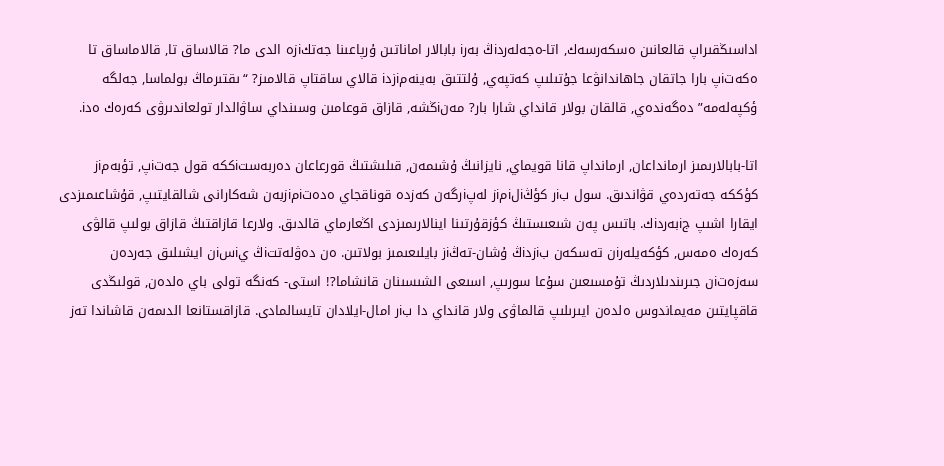اداسىڭقىراپ قالعانىن ەسكەرسەك, اتا-ەجەلەردiڭ بەرi بابالار اماناتىن ۇرپاعىنا جەتكiزە الدى ما? قالاساق تا, قالاماساق تا ەكەتiپ بارا جاتقان جاھاندانۋعا جۇتىلىپ كەتپەي, ۇلتتىق بەينەمiزدi قالاي ساقتاپ قالامىز? “ىقتىرماڭ بولماسا, جەلگە ؤكپەلەمە” دەگەندەي, قالقان بولار قانداي شارا بار? مەنiڭشە, قازاق قوعامىن وسىنداي ساۋالدار تولعاندىرۋى كەرەك ەدi.

اتا-بابالارىمىز ارمانداعان, ارمانداپ قانا قويماي, نايزانىڭ ۇشىمەن, قىلىشتىڭ قورعاعان دەربەستiككە قول جەتiپ, تؤبەمiز كؤككە جەتەردەي قۋاندىق. سول بiر كؤڭiلiمiز لەپiرگەن كەزدە قوناقجاي ەدەتiمiزبەن شەكارانى شالقايتىپ, قۇشاعىمىزدى ايقارا اشىپ جiبەردiك. باتىس پەن شىعىستىڭ كؤزقۇرتىنا اينالارىمىزدى اڭعارماي قالدىق. ولارعا قازاقتىڭ قازاق بولىپ قالۋى كەرەك ەمەس, كؤكەيلەرiن تەسكەن بiزدiڭ ۇشان-تەڭiز بايلىعىمىز بولاتىن. ەن دەۋلەتتiڭ يiسiن ايشىلىق جەردەن سەزەتiن جىرىندىلاردىڭ تۇمسىعىن سۇعا سورىپ, اسىعى الشىسىنان قانشاما?! استى- كەنگە تولى باي ەلدەن, قولىڭدى قاقپايتىن مەيماندوس ەلدەن ايىرىلىپ قالماۋى ولار قانداي دا بiر امال-ايلادان تايسالمادى. قازاقستانعا الدىمەن قاشاندا تەز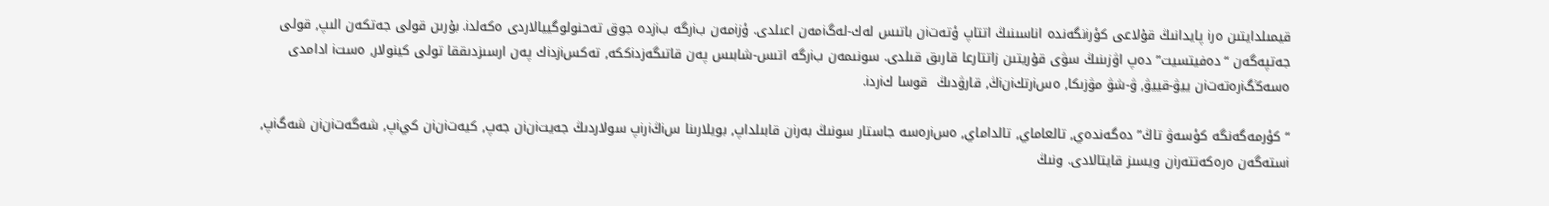قيمىلدايتىن ەرi پايدانىڭ قۇلاعى كؤرiنگەندە اناسىنىڭ اتتاپ ؤتەتiن باتىس لەك-لەگiمەن اعىلدى. ؤزiمەن بiرگە بiزدە جوق تەحنولوگييالاردى ەكەلدi. بۇرىن قولى جەتكەن الىپ, قولى جەتپەگەن “دەفيتسيت” دەپ اۋزىنىڭ سۋى قۇريتىن زاتتارعا قارىق قىلدى. سونىمەن بiرگە اتىس-شابىس پەن قاتىگەزدiككە, تەكسiزدiك پەن ارسىزدىققا تولى كينولار, ەستi ادامدى ەسەڭگiرەتەتiن ييۋ-قييۋ, ۋ-شۋ مۋزىكا, ەسiرتكiنiڭ, قارۋدىڭ  قوسا كiردi.

“كؤرمەگەنگە كؤسەۋ تاڭ” دەگەندەي, تالعاماي, تالداماي, ەسiرەسە جاستار سونىڭ بەرiن قابىلداپ, بويلارىنا سiڭiرiپ سولاردىڭ جەيتiنiن جەپ, كيەتiنiن كيiپ, شەگەتiنiن شەگiپ, iستەگەن ەرەكەتتەرiن ويسىز قايتالادى. ونىڭ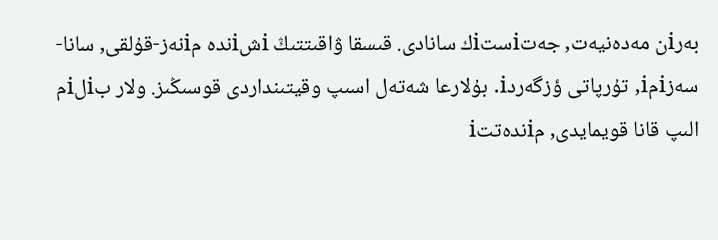بەرiن مەدەنيەت, جەتiستiك سانادى. قىسقا ۋاقىتتىڭ iشiندە مiنەز-قۇلقى, سانا-سەزiمi, تۇرپاتى ؤزگەردi. بۇلارعا شەتەل اسىپ وقيتىنداردى قوسىڭىز. ولار بiلiم الىپ قانا قويمايدى, مiندەتتi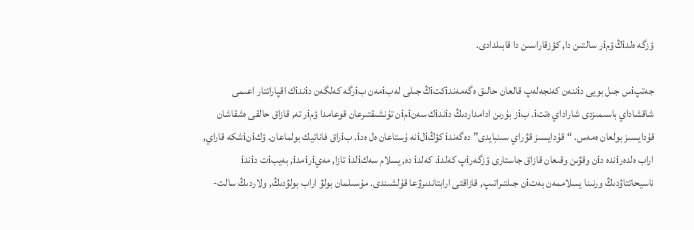ؤزگە ەلدiڭ ؤمiر سالتىن دا, كؤزقاراسىن دا قابىلدادى.

جەتپiس جىل بويى دiننەن كەنجەلەپ قالعان حالىق ەگەمەندiكتiڭ جىلى لەبiمەن بiرگە كەلگەن دiندiك اقپاراتتار اعىمى شاقشاداي باسىمىزدى شاراداي ەتتi. بiز بۇرىن ادامداردىڭ دiندiك سەنiمiن تۇنشىقتىرعان قوعامدا ؤمiر تە, قازاق حالقى ەشقاشان قۇدايسىز بولعان ەمەس. “قۇدايسىز قۋراي سىنبايدى” دەگەندi كؤڭiلiنە ۇستاعان ەل ەدi. بiراق فاناتيك بولماعان. ؤكiنiشكە قاراي, اراب ەلدەرiندە دiن وقۋىن وقىعان قازاق جاستارى ؤزگەرiپ كەلدi. كەلدi دە, يسلام سەكiلدi تازا, مەيiرiمدi, بەيبiت دiندi ناسيحاتتاۋدىڭ ورنىنا يسلاممەن بەتiن جىلتىراتىپ, قازاقتى ارابتاندىرۋعا قۇلشىندى. مۇسىلمان بولۋ اراب بولۋدىڭ, ولاردىڭ سالت-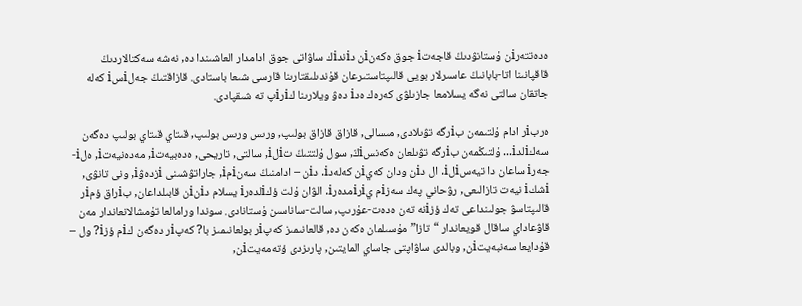ەدەتتەرiن ۇستانۋدىڭ قاجەتi جوق ەكەنiن دiندiك ساۋاتى جوق ادامدار العاشىندا دە, نەشە سەكتالاردىڭ قاقپانىنا اتا-بابانىڭ عاسىرلار بويى قالىپتاستىرعان قۇندىلىقتارىنا قارسى شىعا باستادى. قازاقتىڭ جەلiسi كەلە جاتقان سالتى نەگە يسلامعا جازىلۋى كەرەك ەدi دەۋ ويلارىنا كiرiپ تە شىقپادى.

ەربiر ادام ۇلتىمەن بiرگە تۋىلادى, مىسالى, قازاق قازاق بولىپ, ورىس ورىس بولىپ, قىتاي قىتاي بولىپ دەگەن سەكiلدi... ۇلتىڭمەن بiرگە تۋىلعان ەكەنسiڭ, سول ۇلتتىڭ تiلi, سالتى, تاريحى, ەدەبيەتi, مەدەنيەتi, ەلi-جەرi ساعان دا تيەسiلi. ال دiن ودان كەيiن كەلەدi. دiن – ادامنىڭ سەنiمi, جاراتۋشىنى iزدەۋi, ونى تانۋى, iشكi نيەت تازالىعى, رۋحاني پەك سەزiم يiرiمدەرi. الۋان ۇلت ؤكiلدەرi يسلام دiنiن قابىلداعان, بiراق ؤمiر قالىپتاسۋ جولىنداعى تەك ؤزiنە تەن ەدەت-عۇرىپ, سالت-ساناسىن ۇستانادى. سوندا ورامالعا تۇمشالانعاندار مەن قاۋعاداي ساقال قويعاندار “تازا” مۇسىلمان ەكەن دە, قالعانىمىز كەپiر بولعانىمىز با? كەپiر دەگەن كiم ؤزi? ول – قۇدايعا سەنبەيتiن, وبالدى ساۋاپتى جاساي المايتىن, پارىزدى ؤتەمەيتiن,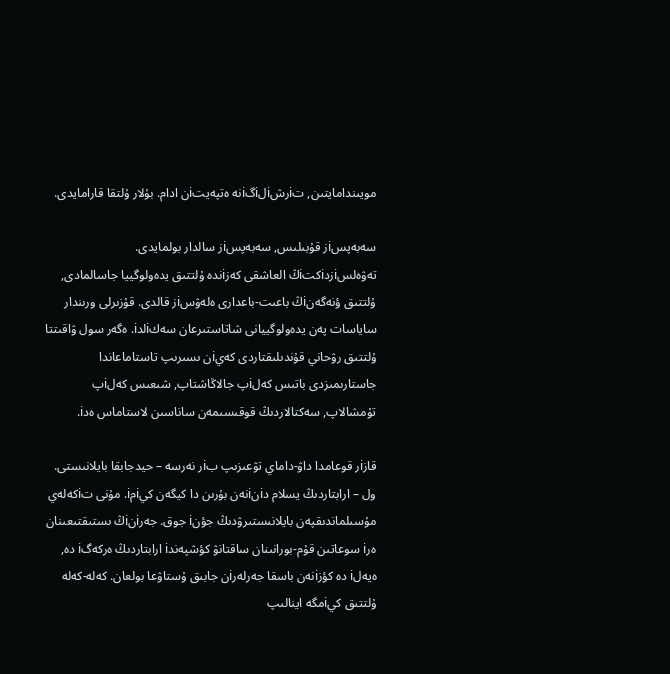مويىندامايتىن, تiرشiلiگiنە ەتپەيتiن ادام. بۇلار ۇلتقا قارامايدى.

سەبەپسiز قۇبىلىس, سەبەپسiز سالدار بولمايدى. تەۋەلسiزدiكتiڭ العاشقى كەزiندە ۇلتتىق يدەولوگييا جاسالمادى, ۇلتتىق ؤنەگەنiڭ باعىت-باعدارى ەلەۋسiز قالدى. قۇزىرلى ورىندار ساياسات پەن يدەولوگييانى شاتاستىرعان سەكiلدi. ەگەر سول ۋاقىتتا ۇلتتىق رۋحاني قۇندىلىقتاردى كەيiن ىسىرىپ تاستاماعاندا جاستارىمىزدى باتىس كەلiپ جالاڭاشتاپ, شىعىس كەلiپ تۇمشالاپ, سەكتالاردىڭ قوقىسىمەن ساناسىن لاستاماس ەدi.

قازiر قوعامدا داۋ-داماي تۋعىزىپ بiر نەرسە – حيدجابقا بايلانىستى. ول – ارابتاردىڭ يسلام دiنiنەن بۇرىن دا كيگەن كيiمi. مۇنى تiكەلەي مۇسىلماندىقپەن بايلانىستىرۋدىڭ جؤنi جوق. جەرiنiڭ ىستىقتىعىنان ەرi سوعاتىن قۇم-بورانىنان ساقتانۋ كؤشپەندi ارابتاردىڭ ەركەگi دە, ەيەلi دە كؤزiنەن باسقا جەرلەرiن جابىق ۇستاۋعا بولعان. كەلە-كەلە ۇلتتىق كيiمگە اينالىپ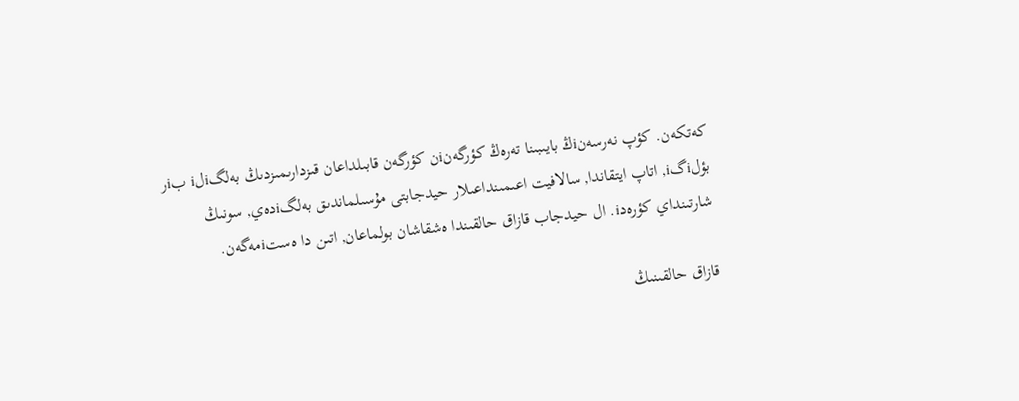كەتكەن. كؤپ نەرسەنiڭ بايىبىنا تەرەڭ كؤرگەنiن كؤرگەن قابىلداعان قىزدارىمىزدىڭ بەلگiلi بiر بؤلiگi, اتاپ ايتقاندا, سالافيت اعىمىنداعىلار حيدجابتى مۇسىلماندىق بەلگiدەي, سونىڭ شارتىنداي كؤرەدi. ال حيدجاب قازاق حالقىندا ەشقاشان بولماعان, اتىن دا ەستiمەگەن.

قازاق حالقىنىڭ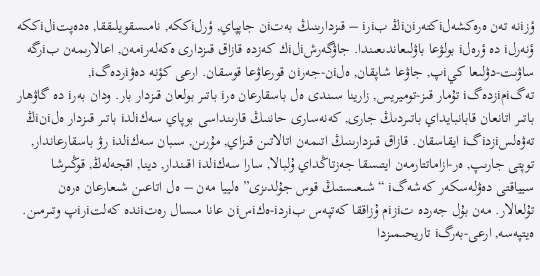ؤزiنە تەن ەرەكشەلiكتەرiنiڭ بiرi – قىزدارىنىڭ بەتiن جاپپاي, ؤرلiككە, نامىسقويلىققا, ەدەپتiلiككە ؤنەرلi دە ؤرەلi بولۋعا باۋلىعاندىعىندا. جاۋگەرشiلiك كەزدە قازاق قىزدارى ەكەلەرiمەن, اعالارىمەن بiرگە ساۋىت-دۋلىعا كيiپ, جاۋعا شاپقان, ەلiن-جەرiن قورعاۋعا قوسقان. ارعى كؤنە دەۋiردەگi, تەگiمiزدەگi تۇمار قىز-توميريس, زارينا سىندى ەل باسقارعان ەرi باتىر بولعان قىزدار بار. ودان بەرi دە گاۋھار باتىر اتانعان قابانبايداي باتىردىڭ جارى, كەنەسارى حاننىڭ قارىنداسى بوپاي سەكiلدi باتىر قىزدار ەلiنiڭ تەۋەلسiزدiگi ايقاسقان. قازاق قىزدارىنىڭ اتىمەن اتالاتىن قىزاي, مۇرىن, سىبان سەكiلدi رۋ باسقارعاندار, توپتى جارىپ, ەر-ازاماتتارمەن ايتىسقا جەزتاڭداي ۇلبالا, سارا سەكiلدi اقىندار, دينا, اقجەلەڭ, قوڭىرشا سيياقتى دەۋلەسكەر كەشەگi “شىعىستىڭ قوس جۇلدىزى” ەلييا مەن – ەل اتاعىن شىعارعان ەرەن تۇلعالار. مەن بۇل جەردە تiزiم ۇزاققا كەتپەس بiردi-ەكiسiن عانا مىسال رەتiندە كەلتiرiپ وتىرمىن. ەيتپەسە, ارعى-بەرگi تاريحىمىزدا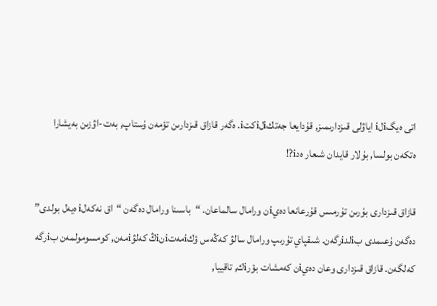اتى ەيگiلi اياۋلى قىزدارىمىز, قۇدايعا جەتكiلiكتi. ەگەر قازاق قىزدارىن تؤمەن ۇستاپ, بەت-اۋزىن بەيشارا ەتكەن بولسا, بۇلار قايدان شىعار ەدi?!

قازاق قىزدارى بۇرىن تۇرمىس قۇرعانعا دەيiن ورامال سالماعان. “باسىنا ورامال دەگەن “اق نەكەلi ەيەل بولدى” دەگەن ۇعىمدى بiلدiرگەن. شىقپاي تۇرىپ ورامال سالۋ كەڭەس ؤكiمەتiنiڭ كەلۋiمەن, كومسومولمەن بiرگە كەلگەن. قازاق قىزدارى وعان دەيiن كەمشات بؤرiك, تاقييا,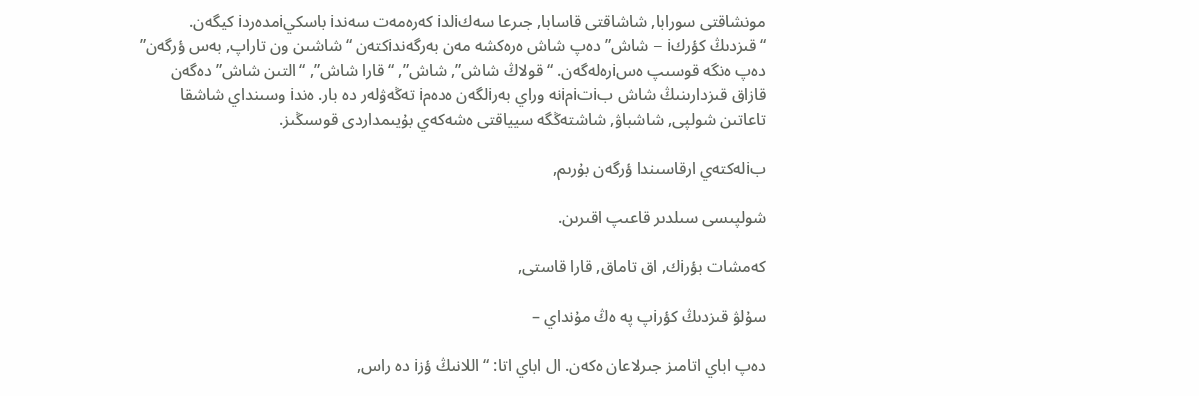مونشاقتى سورابا, شاشاقتى قاسابا, جىرعا سەكiلدi كەرەمەت سەندi باسكيiمدەردi كيگەن. “قىزدىڭ كؤركi – شاش” دەپ شاش ەرەكشە مەن بەرگەندiكتەن “شاشىن ون تاراپ, بەس ؤرگەن” دەپ ەنگە قوسىپ ەسiرەلەگەن. “قولاڭ شاش”, شاش”, “قارا شاش”, “التىن شاش” دەگەن قازاق قىزدارىنىڭ شاش بiتiمiنە وراي بەرiلگەن ەدەمi تەڭەۋلەر دە بار. ەندi وسىنداي شاشقا تاعاتىن شولپى, شاشباۋ, شاشتەڭگە سيياقتى ەشەكەي بۇيىمداردى قوسىڭىز.

بiلەكتەي ارقاسىندا ؤرگەن بۇرىم,

شولپىسى سىلدىر قاعىپ اقىرىن.

كەمشات بؤرiك, اق تاماق, قارا قاستى,

سۇلۋ قىزدىڭ كؤرiپ پە ەڭ مۇنداي –

دەپ اباي اتامىز جىرلاعان ەكەن. ال اباي اتا: “اللانىڭ ؤزi دە راس,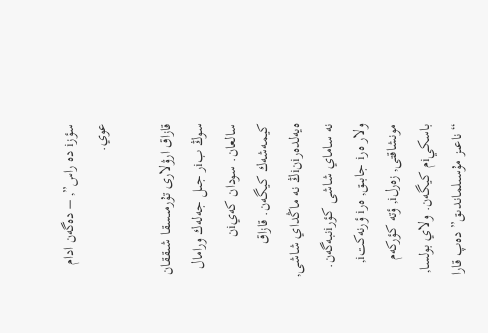سؤزi دە راس”, – دەگەن ادام عوي.

قازاق ارۋلارى تۇرمىسقا شىققان سوڭ بiر جىل جەلەك ورامال سالعان. سودان كەيiن كيمەشەك كيگەن. قازاق ەيەلدەرiنiڭ نە ماڭداي شاشى, نە ساماي شاشى كؤرiنبەگەن. ولار ەرi جابىق, ەرi ؤرنەكتi, مونشاقتى, زەرلi, ؤتە كؤركەم باسكيiم كيگەن. ولاي بولسا, “ناعىز مۇسىلماندىق” دەپ قارا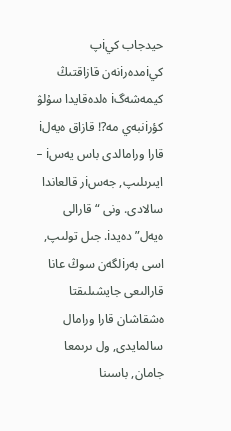حيدجاب كيiپ كيiمدەرiنەن قازاقتىڭ كيمەشەگi ەلدەقايدا سۇلۋ كؤرiنبەي مە?! قازاق ەيەلi قارا ورامالدى باس يەسi – ايىرىلىپ, جەسiر قالعاندا سالادى. ونى “قارالى ەيەل” دەيدi. جىل تولىپ, اسى بەرiلگەن سوڭ عانا قارالىعى جايشىلىقتا ەشقاشان قارا ورامال سالمايدى, ول ىرىمعا جامان, باسىنا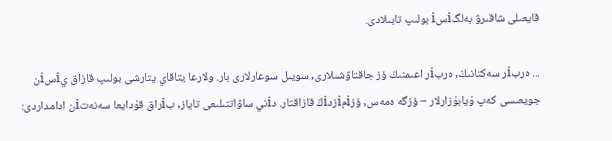قايعىلى شاقىرۋ بەلگiسi بولىپ تابىلادى.

... ەربiر سەكتانىڭ, ەربiر اعىمنىڭ ؤز جاقتاۋشىلارى, سويىل سوعارلارى بار. ولارعا يتاقاي يتارشى بولىپ قازاق يiسiن جويعىسى كەپ ۇيابۇزارلار – ؤزگە ەمەس, ؤزiمiزدiڭ قازاقتار. دiني ساۋاتتىلىعى تاياز, بiراق قۇدايعا سەنەتiن ادامداردى: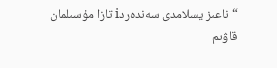“ناعىز يسلامدى سەندەردi تازا مۇسىلمان قاۋىم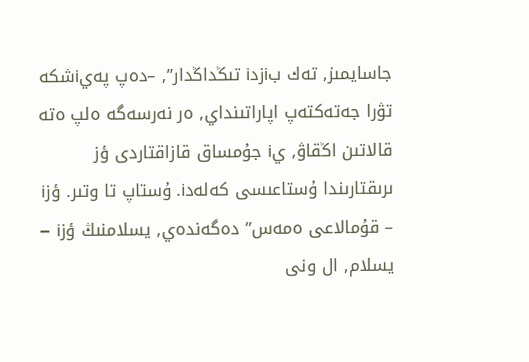جاسايمىز, تەك بiزدi تىڭداڭدار”, –دەپ پەيiشكە تۋرا جەتەكتەپ اپاراتىنداي, ەر نەرسەگە ەلپ ەتە قالاتىن اڭقاۋ, يi جۇمساق قازاقتاردى ؤز ىرىقتارىندا ۇستاعىسى كەلەدi. ۇستاپ تا وتىر. ؤزi – قۇمالاعى ەمەس” دەگەندەي, يسلامنىڭ ؤزi – يسلام, ال ونى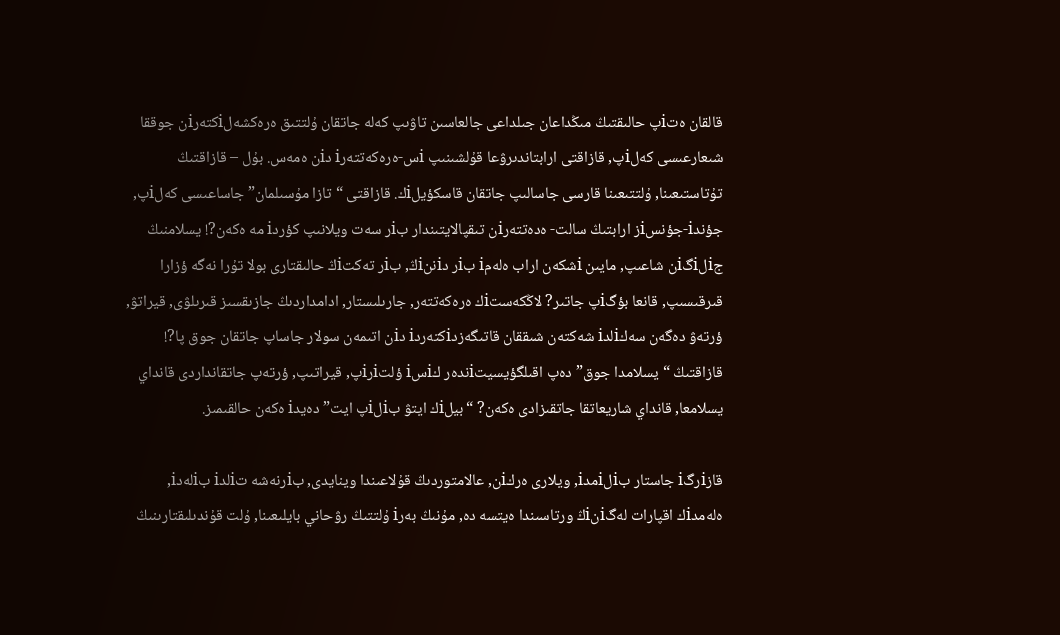قالقان ەتiپ حالىقتىڭ مىڭداعان جىلداعى جالعاسىن تاۋىپ كەلە جاتقان ۇلتتىق ەرەكشەلiكتەرiن جوققا شىعارعىسى كەلiپ, قازاقتى ارابتاندىرۋعا قۇلشىنىپ iس-ەرەكەتتەرi دiن ەمەس. بۇل – قازاقتىڭ تۇتاستىعىنا, ۇلتتىعىنا قارسى جاسالىپ جاتقان قاسكؤيلiك. قازاقتى “تازا مۇسىلمان” جاساعىسى كەلiپ, جؤندi-جؤنسiز ارابتىڭ سالت- ەدەتتەرiن تىقپالايتىندار بiر سەت ويلانىپ كؤردi مە ەكەن?! يسلامنىڭ جiلiگiن شاعىپ, مايىن iشكەن اراب ەلەمi بiر دiننiڭ, بiر تەكتiڭ حالىقتارى بولا تۇرا نەگە ؤزارا قىرقىسىپ, قانعا بؤگiپ جاتىر? لاڭكەستiك ەرەكەتتەر, جارىلىستار, ادامداردىڭ جازىقسىز قىرىلۋى, قيراتۋ, ؤرتەۋ دەگەن سەكiلدi شەكتەن شىققان قاتىگەزدiكتەردi دiن اتىمەن سولار جاساپ جاتقان جوق پا?! قازاقتىڭ “يسلامدا جوق” دەپ اقىلگؤيسيتiندەر كiسi ؤلتiرiپ, قيراتىپ, ؤرتەپ جاتقانداردى قانداي يسلامعا, قانداي شاريعاتقا جاتقىزادى ەكەن? “بيلiك ايتۋ بiلiپ ايت” دەيدi ەكەن حالقىمىز.

قازiرگi جاستار بiلiمدi, ويلارى ەركiن, عالامتوردىڭ قۇلاعىندا وينايدى, بiرنەشە تiلدi بiلەدi, ەلەمدiك اقپارات لەگiنiڭ ورتاسىندا ەيتسە دە, مۇنىڭ بەرi ۇلتتىڭ رۋحاني بايلىعىنا, ۇلت قۇندىلىقتارىنىڭ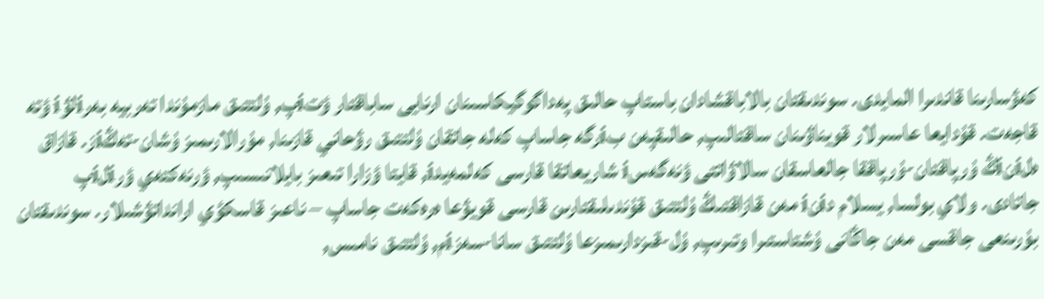كەۋسارىنا قاندىرا المايدى. سوندىقتان بالاباقشادان باستاپ حالىق پەداگوگيكاسىنان ارنايى ساباقتار ؤتiپ, ۇلتتىق مازمۇندا تەربيە بەرiلۋi ؤتە قاجەت. قۇدايعا عاسىرلار قويناۋىنان ساقتالىپ, حالىقپەن بiرگە جاساپ كەلە جاتقان ۇلتتىق رۋحاني قازىنا, مۇرالارىمىز ۇشان-تەڭiز. قازاق ەلiنiڭ ۇرپاقتان-ۇرپاققا جالعاسقان سالاۋاتتى ؤنەگەسi شاريعاتقا قارسى كەلمەيدi, قايتا ؤزارا تىعىز بايلانىسىپ, ؤرنەكتەي ؤرiلiپ جاتادى. ولاي بولسا, يسلام دiنi مەن قازاقتىڭ ۇلتتىق قۇندىلىقتارىن قارسى قويۋعا ەرەكەت جاساپ – ناعىز قاسكؤي ارانداتۋشىلار. سوندىقتان بۇرىنعى جاقسى مەن جاڭانى ۇشتاستىرا وتىرىپ, ۇل-قىزدارىمىزعا ۇلتتىق سانا-سەزiم, ۇلتتىق نامىس,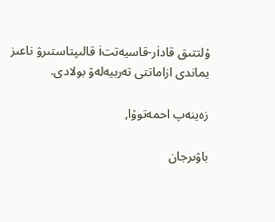ۇلتتىق قادiر-قاسيەتتi قالىپتاستىرۋ ناعىز يماندى ازاماتتى تەربيەلەۋ بولادى.

زەينەپ احمەتوۆا,

باۋىرجان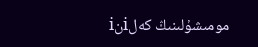مومىشۇلىنىڭ كەلiنi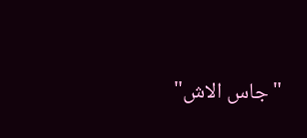"جاس الاش"